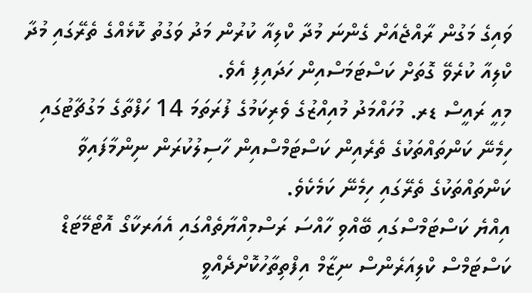ވައިގެ މަގުން ރާއްޖެއަށް ގެންނަ މުދާ ކްލިއާ ކުރުން މަދު ވަގުތު ކޮޅެއްގެ ތެރޭގައި މުދާ ކްލިއާ ކުރެވޭ ގޮތަށް ކަސްޓަމަސްއިން ހަދައިފި އެވެ.
މިއީ ރައީސް ޑރ. މުހައްމަދު މުއިއްޒުގެ ވެރިކަމުގެ ފުރަތަމަ 14 ހަފްތާގެ މަގުޗާޓުގައި ހިމެނޭ ކަންތައްތަކުގެ ތެރެއިން ކަސްޓަމްސްއިން ހާސިލުކުރަން ނިންމާފައިވާ ކަންތައްތަކުގެ ތެރޭގައި ހިމެނޭ ކަމެކެވެ.
އިއްޔެ ކަސްޓަމްސްގައި ބޭއްވި ހާއްސަ ރަސްމިއްޔާތެއްގައި އެއަރކާގޯ އޮޓޯމޭޓަޑް ކަސްޓަމްސް ކްލިއަރެންސް ނިޒާމް އިފްތިތާހުކޮށްދެއްވީ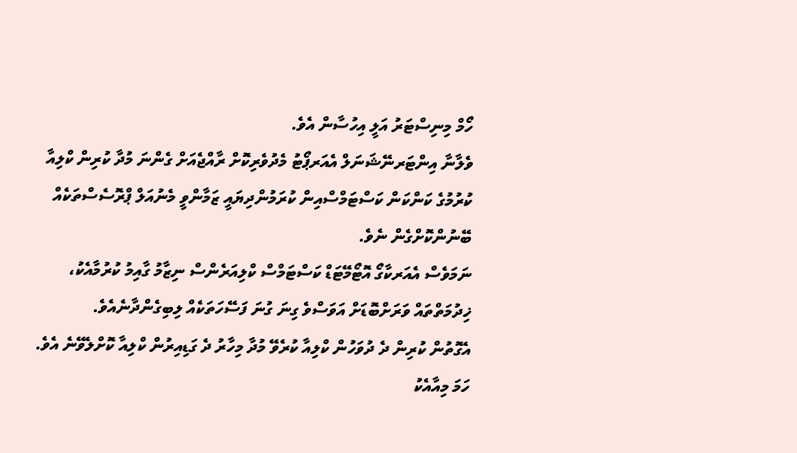ހޯމް މިނިސްޓަރު އަލީ އިހުސާން އެވެ.
ވެލާނާ އިންޓަރނޭޝަނަލް އެއަރޕޯޓު މެދުވެރިކޮށް ރާއްޖެއަށް ގެންނަ މުދާ ކުރިން ކްލިއާ ކުރުމުގެ ކަންކަން ކަސްޓަމްސްއިން ކުރަމުންދިޔައީ ޒަމާންވީ މެނުއަލް ޕްރޮސެސްތަކެއް ބޭނުންކޮށްގެން ނެވެ.
ނަމަވެސް އެއަރކާގޯ އޮޓޯމޭޓަޑް ކަސްޓަމްސް ކްލިއަރެންސް ނިޒާމު ގާއިމު ކުރުމާއެކު، ޚިދުމަތްތައް ވަރަށްބޮޑަށް އަވަސްވެ ގިނަ ގުނަ ފަސޭހަތަކެއް ލިބިގެންދާނެއެވެ.
އެގޮތުން ކުރިން ދެ ދުވަހުން ކްލިއާ ކުރެވޭ މުދާ މިހާރު ދެ ގަޑިއިރުން ކްލިއާ ކޮށްލެވޭނެ އެވެ.
ހަމަ މިއާއެކު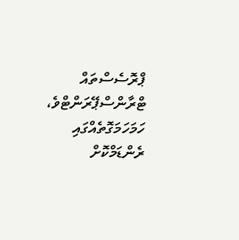ޕްރޮސެސްތައް ޓްރާންސްޕޭރަންޓްވެ، ހަމަހަމަގޮތެއްގައި ރެންޑަމްކޮށް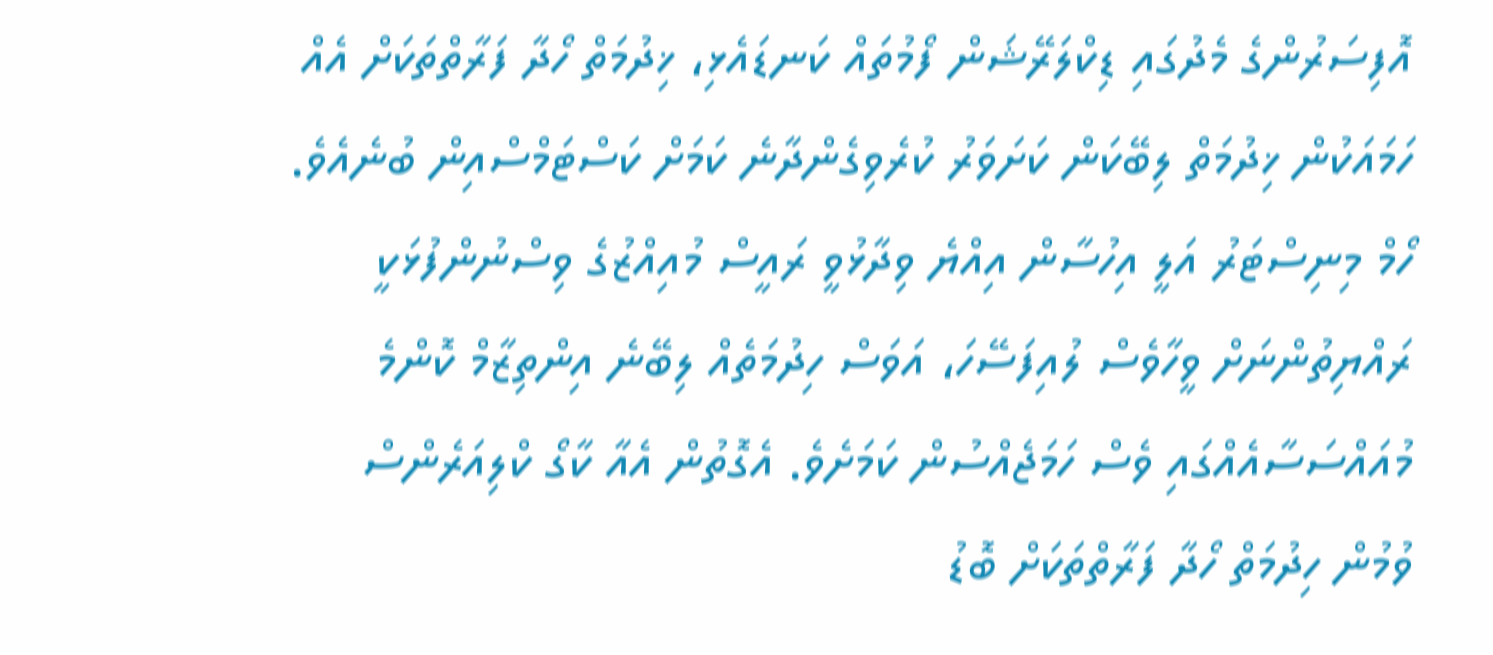އޮފިސަރުންގެ މެދުގައި ޑިކްލަރޭޝަން ފޯމުތައް ކަނޑައެޅި، ޚިދުމަތް ހޯދާ ފަރާތްތަކަށް އެއް ހަމައަކުން ޚިދުމަތް ލިބޭކަން ކަށަވަރު ކުރެވިގެންދާނެ ކަމަށް ކަސްޓަމްސްއިން ބުނެއެވެ.
ހޯމް މިނިސްޓަރު އަލީ އިހުސާން އިއްޔެ ވިދާޅުވީ ރައީސް މުއިއްޒުގެ ވިސްނުންފުޅަކީ ރައްޔިތުންނަށް ވީހާވެސް ލުއިފަސޭހަ، އަވަސް ހިދުމަތެއް ލިބޭނެ އިންތިޒާމް ކޮންމެ މުއައްސަސާއެއްގައި ވެސް ހަމަޖެއްސުން ކަމަށެވެ. އެގޮތުން އެއާ ކާގޯ ކްލިއަރެންސް ވުމުން ހިދުމަތް ހޯދާ ފަރާތްތަކަށް ބޮޑު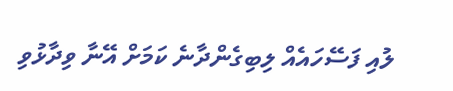ލުއި ފަސޭހައެއް ލިބިގެންދާނެ ކަމަށް އޭނާ ވިދާޅުވި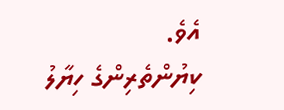އެވެ.
ކިޔުންތެރިންގެ ހިޔާލު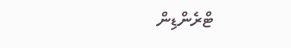ޓްރެންޑިން